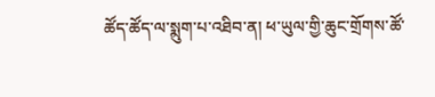ཚོད་ཚོད་ལ་སྨུག་པ་འཐིབ་ན། ཕ་ཡུལ་གྱི་ཆུང་གྲོགས་ཚོ་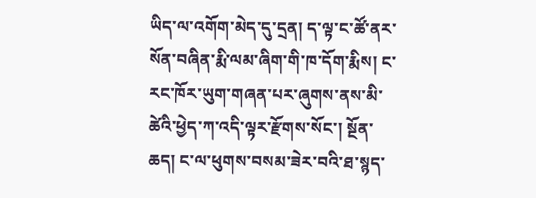ཡིད་ལ་འགོག་མེད་དུ་དྲན། ད་ལྟ་ང་ཚོ་ནར་སོན་བཞིན་རྨི་ལམ་ཞིག་གི་ཁ་དོག་རྨིས། ང་རང་ཁོར་ཡུག་གཞན་པར་ཞུགས་ནས་མི་ཚེའི་ཕྱེད་ཀ་འདི་ལྟར་རྫོགས་སོང་། སྔོན་ཆད། ང་ལ་ཕུགས་བསམ་ཟེར་བའི་ཐ་སྙད་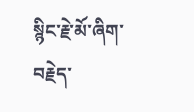སྙིང་རྗེ་མོ་ཞིག་བརྗེད་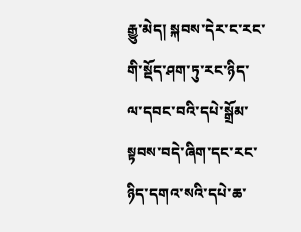རྒྱུ་མེད། སྐབས་དེར་ང་རང་གི་སྡོད་ཤག་ཏུ་རང་ཉིད་ལ་དབང་བའི་དཔེ་སྒྲོམ་སྟབས་བདེ་ཞིག་དང་རང་ཉིད་དགའ་སའི་དཔེ་ཆ་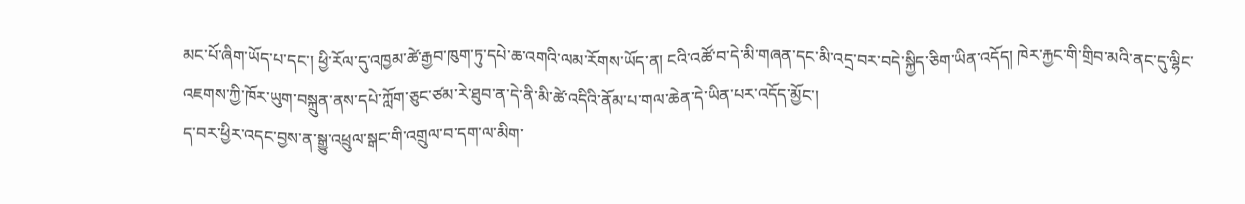མང་པོ་ཞིག་ཡོད་པ་དང་། ཕྱི་རོལ་དུ་འཁྱམ་ཚེ་རྒྱབ་ཁུག་ཏུ་དཔེ་ཆ་འགའི་ལམ་རོགས་ཡོད་ན། ངའི་འཚོ་བ་དེ་མི་གཞན་དང་མི་འདྲ་བར་བདེ་སྐྱིད་ཅིག་ཡིན་འདོད། ཁེར་རྐྱང་གི་གྲིབ་མའི་ནང་དུ་ལྷིང་འཇགས་ཀྱི་ཁོར་ཡུག་བསྐྲུན་ནས་དཔེ་ཀློག་ཅུང་ཙམ་རེ་ཐུབ་ན་དེ་ནི་མི་ཚེ་འདིའི་ནོམ་པ་གལ་ཆེན་དེ་ཡིན་པར་འདོད་མྱོང་།
ད་བར་ཕྱིར་འདང་བྱས་ན་སྒྱུ་འཕྲུལ་སྒང་གི་འགྲུལ་བ་དག་ལ་མིག་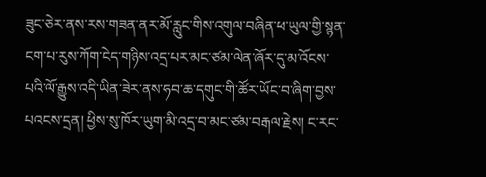ཟུང་ཅེར་ནས་རས་གཟན་ནར་མོ་རླུང་གིས་འགུལ་བཞིན་ཕ་ཡུལ་གྱི་སྙན་ངག་པ་རུས་ཀོག་ངེད་གཉིས་འདྲ་པར་མང་ཙམ་ལེན་ཞོར་དུ་མ་འོངས་པའི་ལོ་རྒྱུས་འདི་ཡིན་ཟེར་ནས་ཧབ་ཆ་དགུང་གི་ཚོར་ཡོང་བ་ཞིག་བྱས་པའངས་དྲན། ཕྱིས་སུ་ཁོར་ཡུག་མི་འདྲ་བ་མང་ཙམ་བརྒལ་རྗེས། ང་རང་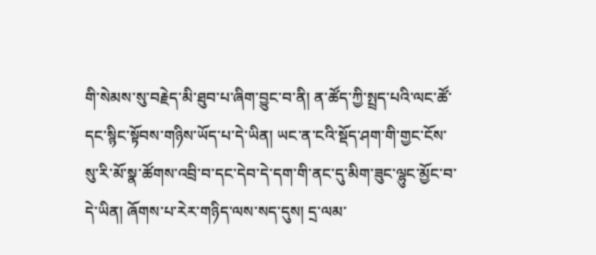གི་སེམས་སུ་བརྗེད་མི་ཐུབ་པ་ཞིག་བྱུང་བ་ནི། ན་ཚོད་ཀྱི་སྤྲད་པའི་ལང་ཚོ་དང་སྙིང་སྟོབས་གཉིས་ཡོད་པ་དེ་ཡིན། ཡང་ན་ངའི་སྡོད་ཤག་གི་གྱང་ངོས་སུ་རི་མོ་སྣ་ཚོགས་འབྲི་བ་དང་དེབ་དེ་དག་གི་ནང་དུ་མིག་ཟུང་ལྷུང་མྱོང་བ་དེ་ཡིན། ཞོགས་པ་རེར་གཉིད་ལས་སད་དུས། དྲ་ལམ་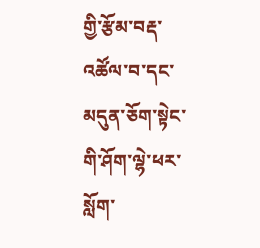གྱི་རྩོམ་བརྡ་འཚོལ་བ་དང་མདུན་ཅོག་སྟེང་གི་ཤོག་ལྷེ་ཕར་སློག་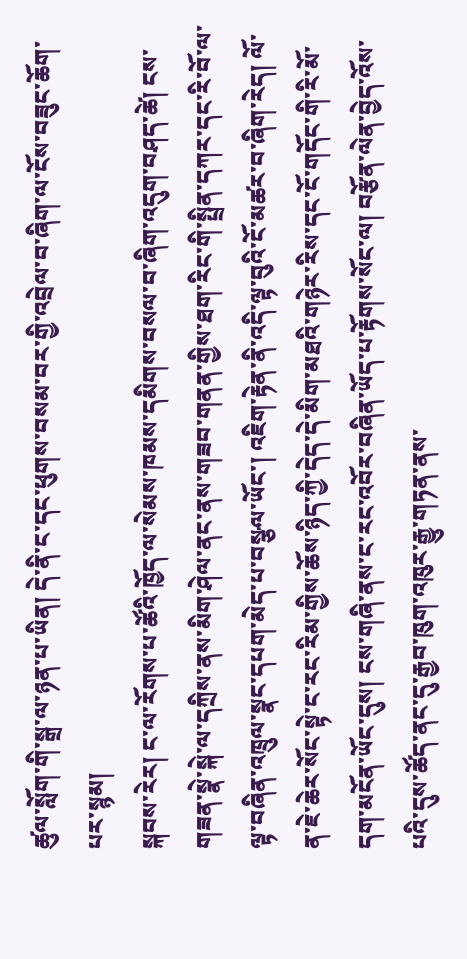ཚུལ་སློག་གི་སྒྲ་ལ་ཉན་པ་ཡིན། དེ་ནི་ང་དང་ཕུགས་བསམ་བར་གྱི་འབྲེལ་བ་ཞིག་ལ་ངོས་བཟུང་ཆོག་པར་སྙམ།
སྐབས་རེར། ང་ལ་རོགས་པ་ཚོའི་ཁྱོད་ལ་སེམས་ཁམས་དམིགས་བསལ་བ་ཞིག་འདུག་བཤད་ཚེ། ངས་གཟན་སྣེ་སྐེ་ལ་དཀྲིས་ནས་མིག་ཤེལ་ནང་ནས་གཟབ་གནན་གྱིས་ཐག་རིང་གི་སྤྲིན་དཀར་དང་རི་བོ་ལ་ལྟ་བཞིན་འཁྲུལ་སྣང་དཔག་མེད་པ་བསྩལ་ཡོང་། འཇིག་རྟེན་ནི་འདི་ལྟ་བུའི་ངོ་མཚར་བ་ཞིག་རེད། ལོ་ན་ཇེ་ཆེར་སོང་སྟེ་ང་རང་རིམ་གྱིས་ཆོས་ཉིད་ཀྱི་དེད་དེ་མིག་མཐའི་གཉེར་རིས་དང་ངོ་གདོང་གི་རི་མོ་དག་མངོན་ཡོང་དུས། ངས་གཞི་ནས་ང་རང་འབོར་བཞིན་ཡོད་པ་རྟོགས་སོང་ལ། བརྩོན་ལེན་བྱེད་འོས་པའི་དུས་ཚོད་ནང་དུ་རྒྱབ་ཁུག་འཁུར་རྒྱུ་གཏན་ནས་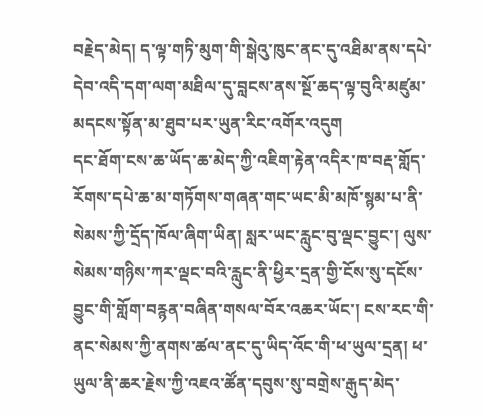བརྗེད་མེད། ད་ལྟ་གཏི་མུག་གི་སྒེའུ་ཁུང་ནང་དུ་འཐིམ་ནས་དཔེ་དེབ་འདི་དག་ལག་མཐིལ་དུ་བླངས་ནས་སྔོ་ཆད་ལྟ་བུའི་མཛུམ་མདངས་སྟོན་མ་ཐུབ་པར་ཡུན་རིང་འགོར་འདུག
དང་ཐོག་ངས་ཆ་ཡོད་ཆ་མེད་ཀྱི་འཇིག་རྟེན་འདིར་ཁ་བརྡ་གློད་རོགས་དཔེ་ཆ་མ་གཏོགས་གཞན་གང་ཡང་མི་མཁོ་སྙམ་པ་ནི་སེམས་ཀྱི་དྲོད་ཁོལ་ཞིག་ཡིན། སླར་ཡང་རླུང་བུ་ལྡང་བྱུང་། ལུས་སེམས་གཉིས་ཀར་ལྡང་བའི་རླུང་ནི་ཕྱིར་དྲན་གྱི་ངོས་སུ་དངོས་བྱུང་གི་གློག་བརྙན་བཞིན་གསལ་བོར་འཆར་ཡོང་། ངས་རང་གི་ནང་སེམས་ཀྱི་ནགས་ཚལ་ནང་དུ་ཡིད་འོང་གི་ཕ་ཡུལ་དྲན། ཕ་ཡུལ་ནི་ཆར་རྗེས་ཀྱི་འཇའ་ཚོན་དབུས་སུ་བགྲེས་རྒུད་མེད་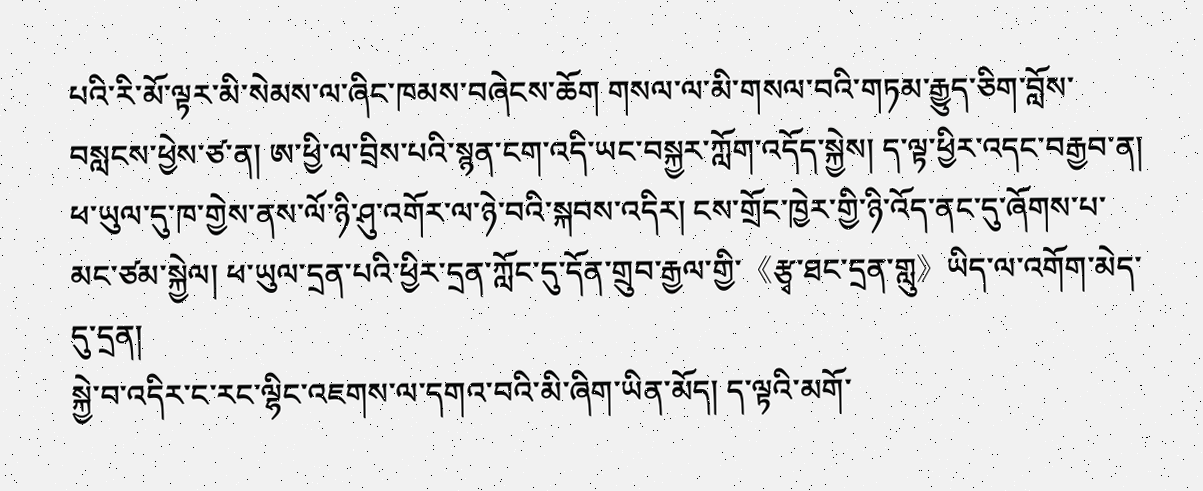པའི་རི་མོ་ལྟར་མི་སེམས་ལ་ཞིང་ཁམས་བཞེངས་ཆོག གསལ་ལ་མི་གསལ་བའི་གཏམ་རྒྱུད་ཅིག་བློས་བསླངས་ཕྱེས་ཙ་ན། ཨ་ཕྱི་ལ་བྲིས་པའི་སྙན་ངག་འདི་ཡང་བསྐྱར་ཀློག་འདོད་སྐྱེས། ད་ལྟ་ཕྱིར་འདང་བརྒྱབ་ན། ཕ་ཡུལ་དུ་ཁ་གྱེས་ནས་ལོ་ཉི་ཤུ་འགོར་ལ་ཉེ་བའི་སྐབས་འདིར། ངས་གྲོང་ཁྱེར་གྱི་ཉི་འོད་ནང་དུ་ཞོགས་པ་མང་ཙམ་སྐྱེལ། ཕ་ཡུལ་དྲན་པའི་ཕྱིར་དྲན་ཀློང་དུ་དོན་གྲུབ་རྒྱལ་གྱི་《རྩྭ་ཐང་དྲན་གླུ》ཡིད་ལ་འགོག་མེད་དུ་དྲན།
སྐྱེ་བ་འདིར་ང་རང་ལྷིང་འཇགས་ལ་དགའ་བའི་མི་ཞིག་ཡིན་མོད། ད་ལྟའི་མགོ་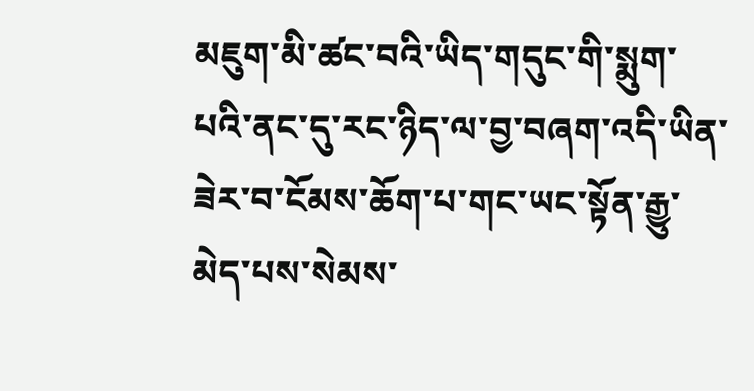མཇུག་མི་ཚང་བའི་ཡིད་གདུང་གི་སྨུག་པའི་ནང་དུ་རང་ཉིད་ལ་བྱ་བཞག་འདི་ཡིན་ཟེར་བ་ངོམས་ཆོག་པ་གང་ཡང་སྟོན་རྒྱུ་མེད་པས་སེམས་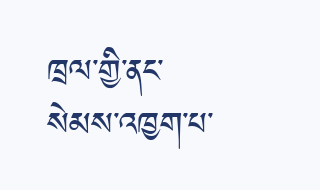ཁྲལ་གྱི་ནང་སེམས་འཁྱག་པ་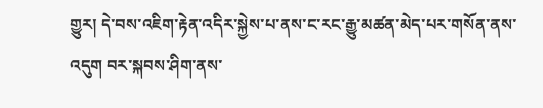གྱུར། དེ་བས་འཇིག་རྟེན་འདིར་སྐྱེས་པ་ནས་ང་རང་རྒྱུ་མཚན་མེད་པར་གསོན་ནས་འདུག བར་སྐབས་ཤིག་ནས་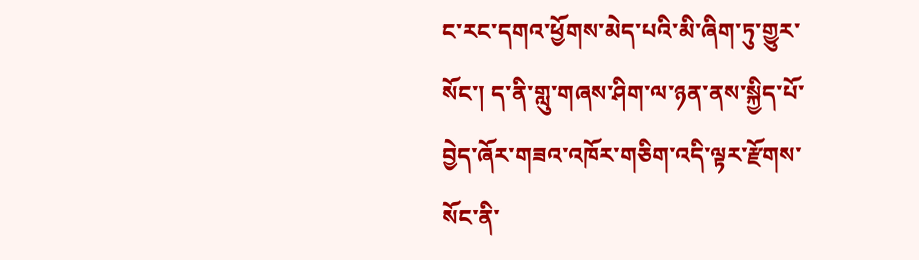ང་རང་དགའ་ཕྱོགས་མེད་པའི་མི་ཞིག་ཏུ་གྱུར་སོང་། ད་ནི་གླུ་གཞས་ཤིག་ལ་ཉན་ནས་སྐྱིད་པོ་བྱེད་ཞོར་གཟའ་འཁོར་གཅིག་འདི་ལྟར་རྫོགས་སོང་ནི་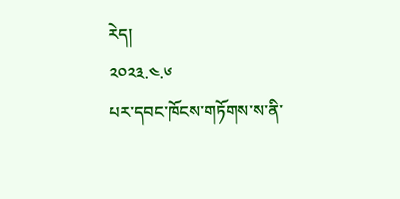རེད།
༢༠༢༣.༤.༦
པར་དབང་ཁོངས་གཏོགས་ས་ནི་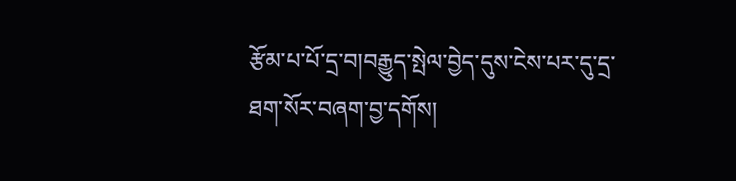རྩོམ་པ་པོ་དྲ་བ།བརྒྱུད་སྤེལ་བྱེད་དུས་ངེས་པར་དུ་དྲ་ཐག་སོར་བཞག་བྱ་དགོས།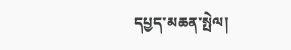དཔྱད་མཆན་སྤེལ།